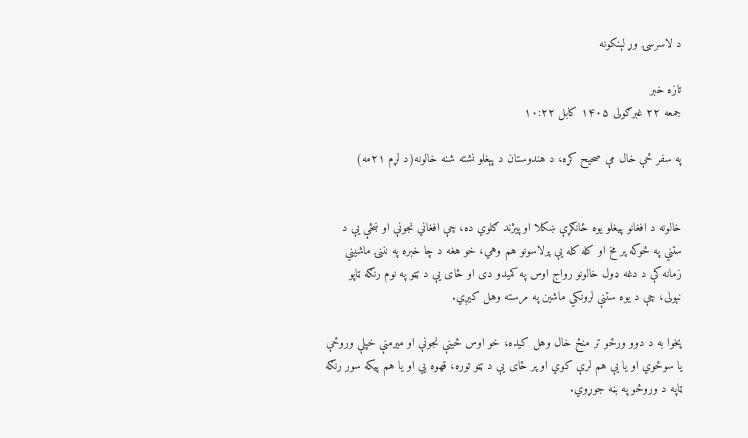د لاسرسۍ وړ لېنکونه

تازه خبر
جمعه ۲۲ غبرګولی ۱۴۰۵ کابل ۱۰:۲۲

په سفر ځې خال مې صحیح كړه، د هندوستان د پېغلو نشته شنه خالونه(د لړم ۲۱مه)


خالونه د افغانو پيغلو يوه ځانګړې ښکلا او پيژند ګلوي ده، چې افغاني نجونې او ښځې يې د ستني په څوكه پر مخ او كله كله يې پرلاسونو هم وهي، خو هغه د چا خبره په نننۍ ماشيني زمانه کې د دغه ډول خالونو رواج اوس په کميدو دی او ځای یې د ټټو په نوم رنګه ټاپو نېولی، چې د يوه ستنې لرونکي ماشين په مرسته وهل کيږي.

پخوا به د دوو ورځو تر منځ خال وهل کيده، خو اوس ځينې نجونې او میرمنې خپلې وروځې يا سوځوي او يا یې هم لرې کوي او پر ځای یې د ټټو توره، قهوه يي او یا هم پيکه سور رنګه ټاپه د وروځو په بڼه جوړوي.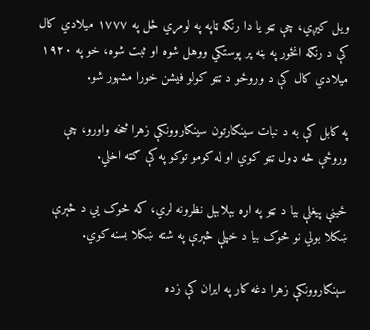ویل کيږي، چې ټټو یا دا رنګه ټاپه په لومړي ځل په ۱۷۷۷ میلادي کال کې د رنګه انځور په بڼه پر پوستکي ووهل شوه او ثبت شوه، خو په ۱۹۲۰ میلادي کال کې د وروځو د ټټو کولو فيشن خورا مشهور شو.

په کابل کې به د نبات سينګارتون سينګاروونکې زهرا څخه واورو، چې وروځې څه ډول ټټو کوي او له کومو توکو په کې ګټه اخلي.

ځينې پيغلې بیا د ټټو په اړه بېلابېل نظرونه لري، که څوک یي د څېرې ښکلا بولي نو څوک بیا د خپلې څېرې په شته ښکلا بسنه کوي.

سېنګاروونکې زهرا دغه کار په ايران کې زده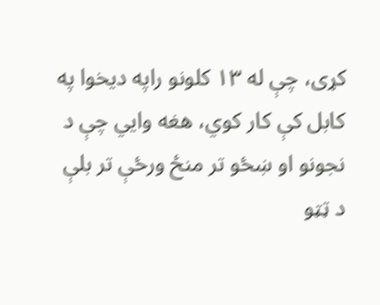کړی، چې له ۱۳ کلونو راپه ديخوا په کابل کې کار کوي، هغه وايي چې د نجونو او ښځو تر منځ ورځې تر بلې د ټټو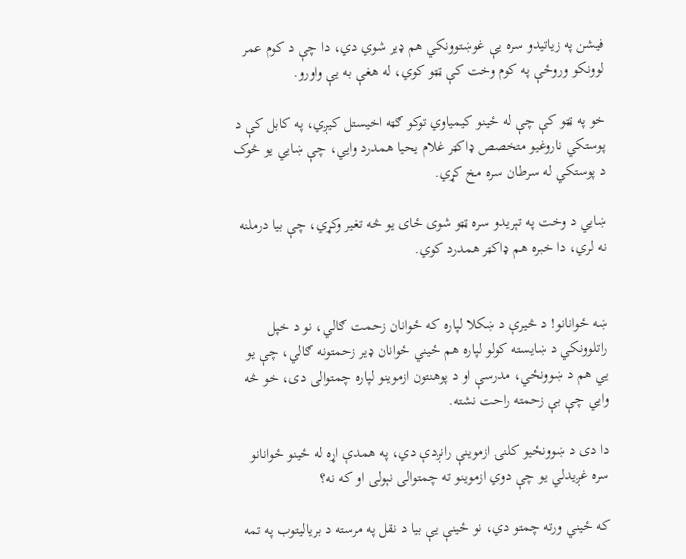فيشن په زیاتيدو سره يې غوښتوونکي هم ډير شوي دي، دا چې د کوم عمر لوونکو وروځې په کوم وخت کې ټټو کوي، له هغې به يې واورو.

خو په ټټو کې چې له ځینو کيمياوي توکو ګټه اخيستل کيږي، په کابل کې د پوستکي ناروغیو متخصص ډاکټر غلام یحیا همدرد وايي، چې ښايي يو څوک د پوستکي له سرطان سره مخ کړي.

ښايي د وخت په تېریدو سره ټټو شوی ځای يو څه تغير وکړي، چې بیا درملنه نه لري، دا خبره هم ډاکټر همدرد کوي.


ښه ځوانانو! د څيرې د ښکلا لپاره که ځوانان زحمت ګالي، نو د خپل راتلوونکي د ښايسته کولو لپاره هم ځيني ځوانان ډير زحمتونه ګالي، چې يو يي هم د ښوونځي، مدرسې او د پوهنتون ازموینو لپاره چمتوالی دی، خو څه وايي چې بې زحمته راحت نشته.

دا دی د ښوونځيو کلنۍ ازموينې رانږدې دي، په همدې اړه له ځينو ځوانانو سره غږيدلي يو چې دوي ازموينو ته چمتوالی نېولی او که نه؟

که ځيني ورته چمتو دي، نو ځينې يې بیا د نقل په مرسته د برياليتوب په تمه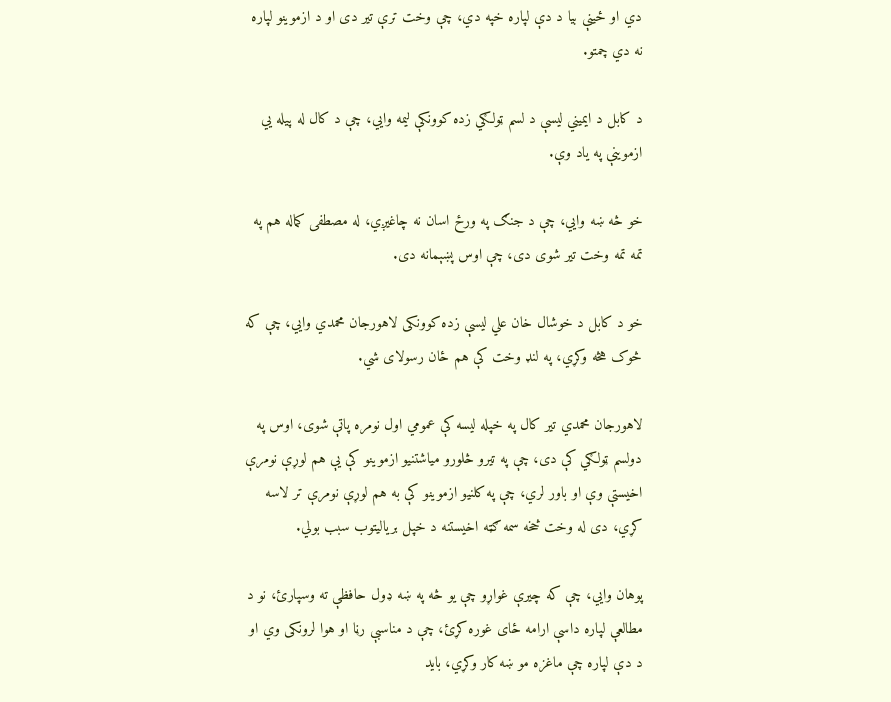دي او ځينې بيا د دې لپاره خپه دي، چې وخت ترې تير دی او د ازموينو لپاره نه دي چمتو.

د کابل د ايميني ليسې د لسم ټولګي زده کوونکې ليمه وايي، چې د کال له پيله یي ازموينې په یاد وې.

خو څه ښه وايي، چې د جنګ په ورځ اسان نه چاغيږي، له مصطفی کماله هم په تمه تمه وخت تیر شوی دی، چې اوس پښېمانه دی.

خو د کابل د خوشال خان علي ليسې زده کوونکی لاهورجان محمدي وايي، چې که څوک هڅه وکړي، په لنډ وخت کې هم ځان رسولای شي.

لاهورجان محمدي تیر کال په خپله ليسه کې عمومي اول نومره پاتې شوی، اوس په دولسم ټولګي کې دی، چې په تیرو څلورو مياشتنیو ازموينو کې یې هم لوړې نومرې اخيستې وې او باور لري، چې په کلنيو ازموينو کې به هم لوړې نومرې تر لاسه کړي، دی له وخت څخه سمه ګټه اخيستنه د خپل بریاليتوب سبب بولي.

پوهان وايي، چې که چیرې غواړو چې يو څه په ښه ډول حافظې ته وسپارئ، نو د مطالعې لپاره داسې ارامه ځای غوره کړئ، چې د مناسبې رڼا او هوا لرونکی وي او د دې لپاره چې ماغزه مو ښه کار وکړي، بايد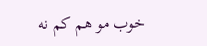خوب مو هم کم نه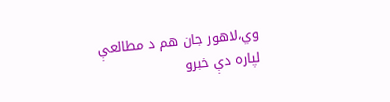وي،لاهور جان هم د مطالعې لپاره دې خبرو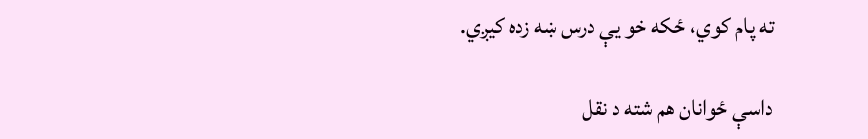ته پام کوي، ځکه خو یې درس ښه زده کيږي.

داسې ځوانان هم شته د نقل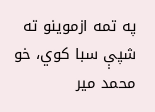په تمه ازموينو ته شپې سبا کوي، خو محمد مير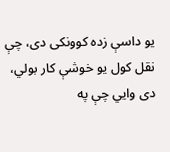يو داسې زده کوونکی دی، چې نقل کول يو خوشې کار بولي، دی وايي چې په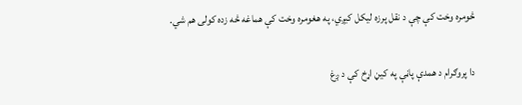څومره وخت کې چې د نقل پرزه ليکل کيږي، په هغومره وخت کې هماغه څه زده کولی هم شي.

دا پروګرام د همدې پاڼې په کیڼ اړخ کې د ږغ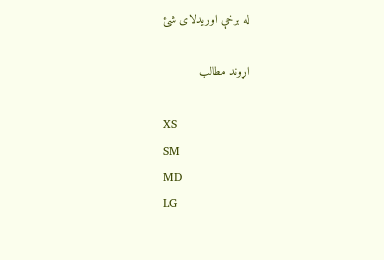له برخې اوریدلای شئ

اړوند مطالب

XS
SM
MD
LG